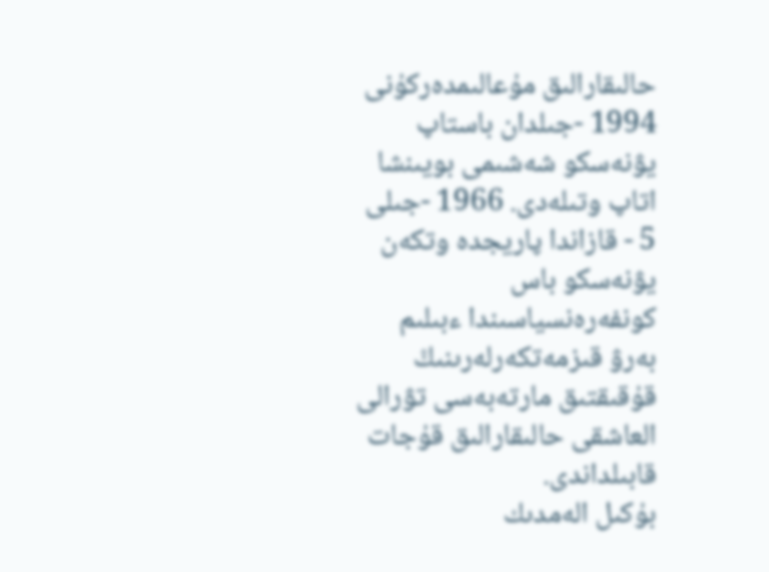حالىقارالىق مۇعالىمدەركۇنى
1994 -جىلدان باستاپ يۋنەسكو شەشىمى بويىنشا اتاپ وتىلەدى. 1966 -جىلى 5 - قازاندا پاريجدە وتكەن يۋنەسكو باس كونفەرەنسياسىندا ءبىلىم بەرۋ قىزمەتكەرلەرىنىڭ قۇقىقتىق مارتەبەسى تۋرالى العاشقى حالىقارالىق قۇجات قابىلداندى.
بۇكىل الەمدىك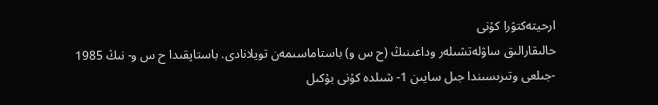ارحيتەكتۋرا كۇنى
حالىقارالىق ساۋلەتشىلەر وداعىنىڭ (ح س و) باستاماسىمەن تويلانادى. باستاپقىدا ح س و- نىڭ 1985 -جىلعى وتىرىسىندا جىل سايىن 1- شىلدە كۇنى بۇكىل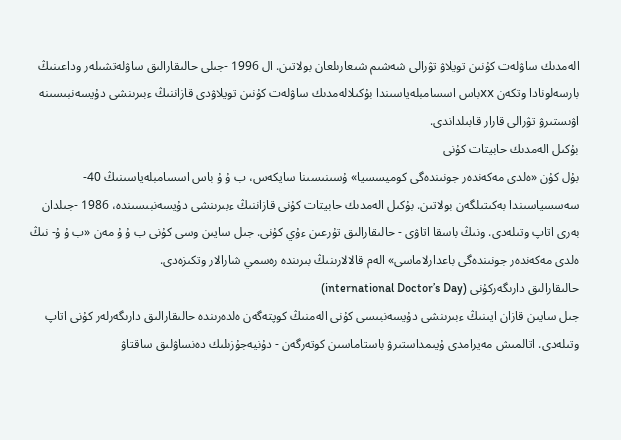الەمدىك ساۋلەت كۇنىن تويلاۋ تۋرالى شەشىم شىعارىلعان بولاتىن. ال 1996 -جىلى حالىقارالىق ساۋلەتشىلەر وداعىنىڭ بارسەلونادا وتكەن ⅹⅹباس اسسامبلەياسىندا بۇكىلالەمدىك ساۋلەت كۇنىن تويلاۋدى قازاننىڭ ءبىرىنشى دۇيسەنبىسىنە اۋىستىرۋ تۋرالى قارار قابىلداندى.
بۇكىل الەمدىك حابيتات كۇنى
بۇل كۇن «ەلدى مەكەندەر جونىندەگى كوميسسيا» ۇسىنىسىنا سايكەس، ب ۇ ۇ باس اسسامبلەياسىنىڭ 40-سەسسياسىندا بەكىتىلگەن بولاتىن. بۇكىل الەمدىك حابيتات كۇنى قازاننىڭ ءبىرىنشى دۇيسەنبىسىندە، 1986 -جىلدان بەرى اتاپ وتىلەدى. ونىڭ باسقا اتاۋى - حالىقارالىق تۇرعىن ءۇي كۇنى. جىل سايىن وسى كۇنى ب ۇ ۇ مەن «ب ۇ ۇ- نىڭ ەلدى مەكەندەر جونىندەگى باعدارلاماسى» الەم قالالارىنىڭ بىرىندە رەسمي شارالار وتكىزەدى.
حالىقارالىق دارىگەركۇنى (international Doctor’s Day)
جىل سايىن قازان ايىنىڭ ءبىرىنشى دۇيسەنبىسى كۇنى الەمنىڭ كوپتەگەن ەلدەرىندە حالىقارالىق دارىگەرلەر كۇنى اتاپ وتىلەدى. اتالمىش مەيرامدى ۇيىمداستىرۋ باستاماسىن كوتەرگەن - دۇنيەجۇزىلىك دەنساۋلىق ساقتاۋ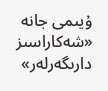ۇيىمى جانە «شەكاراسىز دارىگەرلەر»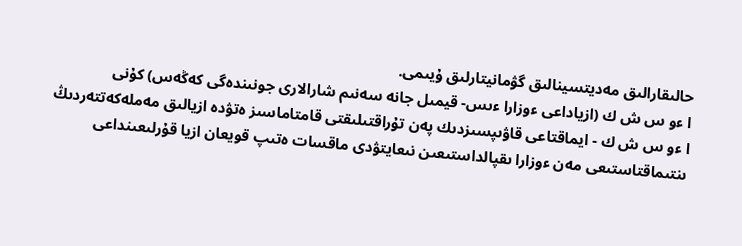حالىقارالىق مەديتسينالىق گۋمانيتارلىق ۇيىمى.
ا ءو س ش ك (ازياداعى ءوزارا ءىس- قيمىل جانە سەنىم شارالارى جونىندەگى كەڭەس) كۇنى
ا ءو س ش ك - ايماقتاعى قاۋىپسىزدىك پەن تۇراقتىلىقتى قامتاماسىز ەتۋدە ازيالىق مەملەكەتتەردىڭ ىنتىماقتاستىعى مەن ءوزارا ىقپالداستىعىن نىعايتۋدى ماقسات ەتىپ قويعان ازيا قۇرلىعىنداعى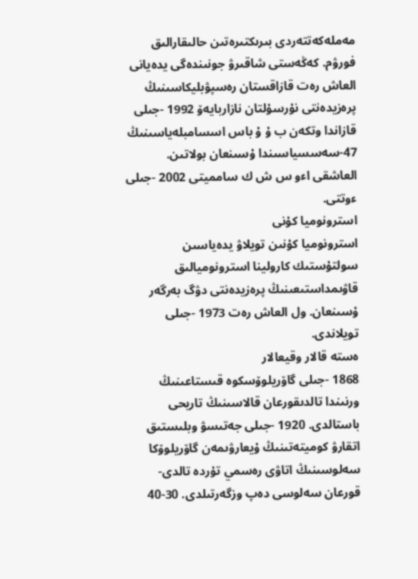مەملەكەتتەردى بىرىكتىرەتىن حالىقارالىق فورۋم. كەڭەستى شاقىرۋ جونىندەگى يدەيانى العاش رەت قازاقستان رەسپۋبليكاسىنىڭ پرەزيدەنتى نۇرسۇلتان نازاربايەۆ 1992 -جىلى قازاندا وتكەن ب ۇ ۇ باس اسسامبلەياسىنىڭ 47-سەسسياسىندا ۇسىنعان بولاتىن. العاشقى اءو س ش ك سامميتى 2002 -جىلى ءوتتى.
استرونوميا كۇنى
استرونوميا كۇنىن تويلاۋ يدەياسىن سولتۇستىك كارولينا استرونوميالىق قاۋىمداستىعىنىڭ پرەزيدەنتى دۋگ بەرگەر ۇسىنعان. ول العاش رەت 1973 -جىلى تويلاندى.
ەستە قالار وقيعالار
1868 -جىلى گاۆريلوۆسكوە قىستاعىنىڭ ورنىندا تالدىقورعان قالاسىنىڭ تاريحى باستالدى. 1920 -جىلى جەتىسۋ وبلىستىق اتقارۋ كوميتەتىنىڭ ۇيعارۋىمەن گاۆريلوۆكا سەلوسىنىڭ اتاۋى رەسمي تۇردە تالدى- قورعان سەلوسى دەپ وزگەرتىلدى. 30-40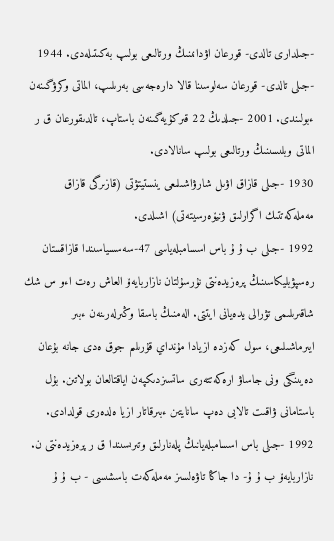-جىلدارى تالدى- قورعان اۋدانىنىڭ ورتالىعى بولىپ بەكىتىلەدى. 1944 -جىلى تالدى- قورعان سەلوسىنا قالا دارەجەسى بەرىلىپ، الماتى وكرۋگىنەن ءبولىندى. 2001 -جىلدىڭ 22 قىركۇيەگىنەن باستاپ، تالدىقورعان ق ر الماتى وبلىسىنىڭ ورتالىعى بولىپ سانالادى.
1930 -جىلى قازاق اۋىل شارۋاشىلىعى ينستيتۋتى (قازىرگى قازاق مەملەكەتتىك اگرارلىق ۋنيۆەرسيتەتى) اشىلدى.
1992 -جىلى ب ۇ ۇ باس اسسامبلەياسى 47-سەسسياسىندا قازاقستان رەسپۋبليكاسىنىڭ پرەزيدەنتى نۇرسۇلتان نازاربايەۆ العاش رەت اءو س شك شاقىرىلىمى تۋرالى يدەيانى ايتتى. الەمنىڭ باسقا وڭىرلەرىنەن ءبىر ايىرماشىلىعى، سول كەزدە ازيادا مۇنداي قۇرىلىم جوق ەدى جانە بۇعان دەيىنگى ونى جاساۋ ارەكەتتەرى ساتسىزدىكپەن اياقتالعان بولاتىن. بۇل باستامانى ۋاقىت تالابى دەپ سانايتىن ءبىرقاتار ازيا ەلدەرى قولدادى.
1992 -جىلى باس اسسامبلەيانىڭ پلەنارلىق وتىرىسىندا ق ر پرەزيدەنتى ن. نازاربايەۆ ب ۇ ۇ- دا جاڭا تاۋەلسىز مەملەكەت باسشىسى - ب ۇ ۇ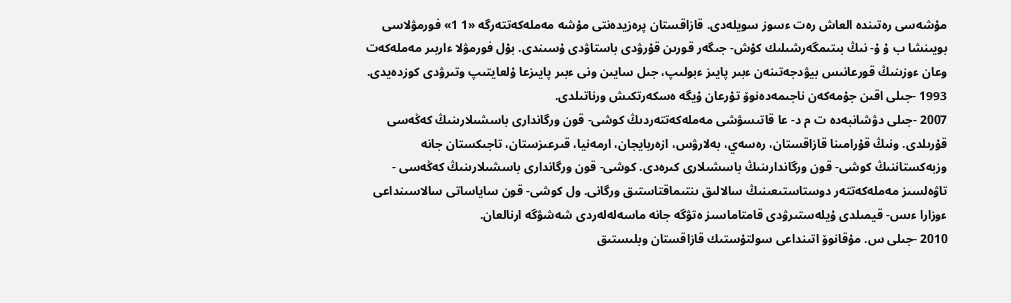مۇشەسى رەتىندە العاش رەت ءسوز سويلەدى. قازاقستان پرەزيدەنتى مۇشە مەملەكەتتەرگە «1 1» فورمۋلاسى بويىنشا ب ۇ ۇ- نىڭ بىتىمگەرشىلىك كۇش- جىگەر قورىن قۇرۋدى باستاۋدى ۇسىندى. بۇل فورمۋلا ءاربىر مەملەكەت وعان ءوزىنىڭ قورعانىس بيۋدجەتىنەن ءبىر پايىز ءبولىپ، جىل سايىن ونى ءبىر پايىزعا ۇلعايتىپ وتىرۋدى كوزدەيدى.
1993 -جىلى اقىن جۇمەكەن ناجىمەدەنوۆ تۇرعان ۇيگە ەسكەرتكىش ورناتىلدى.
2007 -جىلى دۋشانبەدە ت م د- عا قاتىسۋشى مەملەكەتتەردىڭ كوشى- قون ورگاندارى باسشىلارىنىڭ كەڭەسى قۇرىلدى. ونىڭ قۇرامىنا قازاقستان، رەسەي، بەلارۋس، ازەربايجان، ارمەنيا، قىرعىزستان، تاجىكستان جانە وزبەكستاننىڭ كوشى- قون ورگاندارىنىڭ باسشىلارى كىرەدى. كوشى- قون ورگاندارى باسشىلارىنىڭ كەڭەسى - تاۋەلسىز مەملەكەتتەر دوستاستىعىنىڭ سالالىق ىنتىماقتاستىق ورگانى. ول كوشى- قون ساياساتى سالاسىنداعى ءوزارا ءىس- قيمىلدى ۇيلەستىرۋدى قامتاماسىز ەتۋگە جانە ماسەلەلەردى شەشۋگە ارنالعان.
2010 -جىلى س. مۇقانوۆ اتىنداعى سولتۇستىك قازاقستان وبلىستىق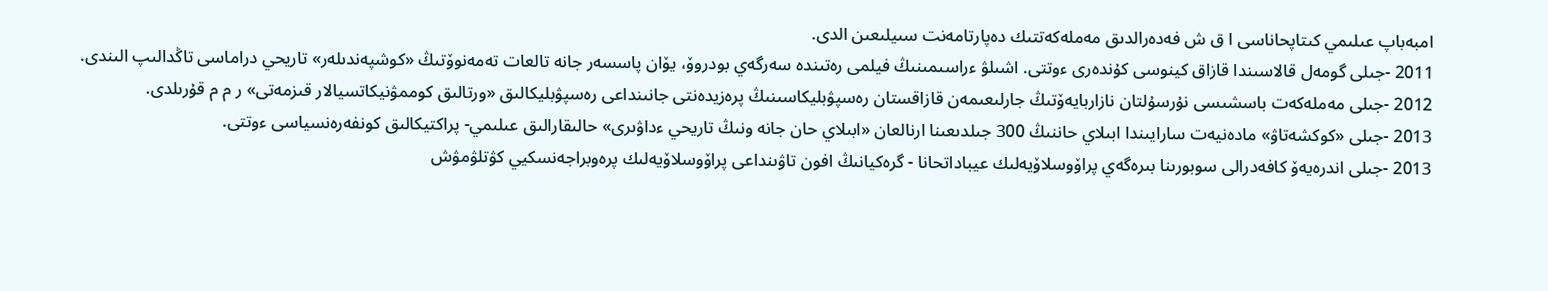امبەباپ عىلىمي كىتاپحاناسى ا ق ش فەدەرالدىق مەملەكەتتىك دەپارتامەنت سىيلىعىن الدى.
2011 -جىلى گومەل قالاسىندا قازاق كينوسى كۇندەرى ءوتتى. اشىلۋ ءراسىمىنىڭ فيلمى رەتىندە سەرگەي بودروۆ، يۆان پاسسەر جانە تالعات تەمەنوۆتىڭ «كوشپەندىلەر» تاريحي دراماسى تاڭدالىپ الىندى.
2012 -جىلى مەملەكەت باسشىسى نۇرسۇلتان نازاربايەۆتىڭ جارلىعىمەن قازاقستان رەسپۋبليكاسىنىڭ پرەزيدەنتى جانىنداعى رەسپۋبليكالىق «ورتالىق كوممۋنيكاتسيالار قىزمەتى» ر م م قۇرىلدى.
2013 -جىلى «كوكشەتاۋ» مادەنيەت سارايىندا ابىلاي حاننىڭ 300 جىلدىعىنا ارنالعان «ابىلاي حان جانە ونىڭ تاريحي ءداۋىرى» حالىقارالىق عىلىمي- پراكتيكالىق كونفەرەنسياسى ءوتتى.
2013 -جىلى اندرەيەۆ كافەدرالى سوبورىنا بىرەگەي پراۆوسلاۆيەلىك عيباداتحانا - گرەكيانىڭ افون تاۋىنداعى پراۆوسلاۆيەلىك پرەوبراجەنسكيي كۋتلۋمۋش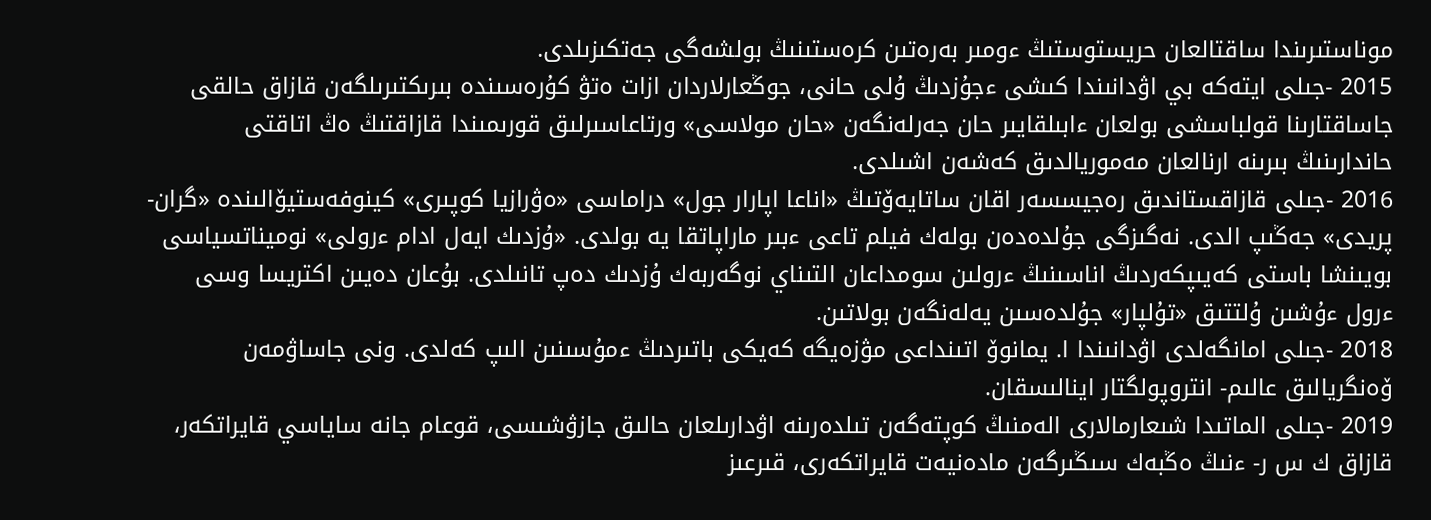موناستىرىندا ساقتالعان حريستوستىڭ ءومىر بەرەتىن كرەستىنىڭ بولشەگى جەتكىزىلدى.
2015 -جىلى ايتەكە بي اۋدانىندا كىشى ءجۇزدىڭ ۇلى حانى، جوڭعارلاردان ازات ەتۋ كۇرەسىندە بىرىكتىرىلگەن قازاق حالقى جاساقتارىنا قولباسشى بولعان ءابىلقايىر حان جەرلەنگەن «حان مولاسى» ورتاعاسىرلىق قورىمىندا قازاقتىڭ ەڭ اتاقتى حاندارىنىڭ بىرىنە ارنالعان مەموريالدىق كەشەن اشىلدى.
2016 -جىلى قازاقستاندىق رەجيسسەر اقان ساتايەۆتىڭ «اناعا اپارار جول» دراماسى «ەۋرازيا كوپىرى» كينوفەستيۆالىندە «گران- پريدى» جەڭىپ الدى. نەگىزگى جۇلدەدەن بولەك فيلم تاعى ءبىر ماراپاتقا يە بولدى. «ۇزدىك ايەل ادام ءرولى» نوميناتسياسى بويىنشا باستى كەيىپكەردىڭ اناسىنىڭ ءرولىن سومداعان التىناي نوگەربەك ۇزدىك دەپ تانىلدى. بۇعان دەيىن اكتريسا وسى ءرول ءۇشىن ۇلتتىق «تۇلپار» جۇلدەسىن يەلەنگەن بولاتىن.
2018 -جىلى امانگەلدى اۋدانىندا ا. يمانوۆ اتىنداعى مۋزەيگە كەيكى باتىردىڭ ءمۇسىنىن الىپ كەلدى. ونى جاساۋمەن ۆەنگريالىق عالىم- انتروپولگتار اينالىسقان.
2019 -جىلى الماتىدا شىعارمالارى الەمنىڭ كوپتەگەن تىلدەرىنە اۋدارىلعان حالىق جازۋشىسى، قوعام جانە ساياسي قايراتكەر، قازاق ك س ر- ءنىڭ ەڭبەك سىڭىرگەن مادەنيەت قايراتكەرى، قىرعىز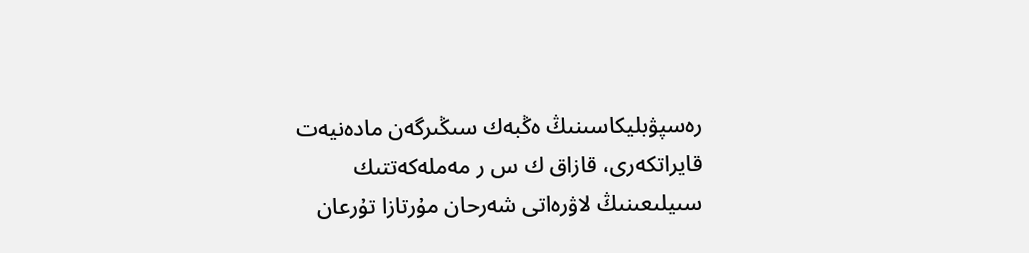رەسپۋبليكاسىنىڭ ەڭبەك سىڭىرگەن مادەنيەت قايراتكەرى، قازاق ك س ر مەملەكەتتىك سىيلىعىنىڭ لاۋرەاتى شەرحان مۇرتازا تۇرعان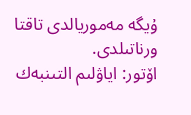ۇيگە مەموريالدى تاقتا ورناتىلدى.
اۆتور: اياۋلىم التىنبەك